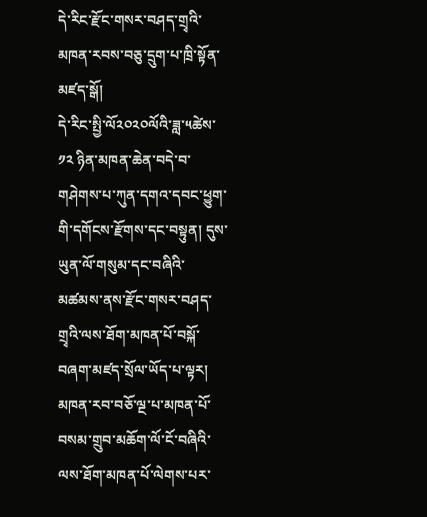དེ་རིང་རྫོང་གསར་བཤད་གྲྭའི་མཁན་རབས་བཅུ་དྲུག་པ་ཁྲི་སྟོན་མཛད་སྒོ།
དེ་རིང་སྤྱི་ལོ༢༠༢༠ལོའི་ཟླ་༥ཚེས་༡༢ ཉིན་མཁན་ཆེན་བདེ་བ་གཤེགས་པ་ཀུན་དགའ་དབང་ཕྱུག་གི་དགོངས་རྫོགས་དང་བསྟུན། དུས་ཡུན་ལོ་གསུམ་དང་བཞིའི་མཚམས་ནས་རྫོང་གསར་བཤད་གྲྭའི་ལས་ཐོག་མཁན་པོ་བསྐོ་བཞག་མཛད་སྲོལ་ཡོད་པ་ལྟར། མཁན་རབ་བཅོ་ལྔ་པ་མཁན་པོ་བསམ་གྲུབ་མཆོག་ལོ་ངོ་བཞིའི་ལས་ཐོག་མཁན་པོ་ལེགས་པར་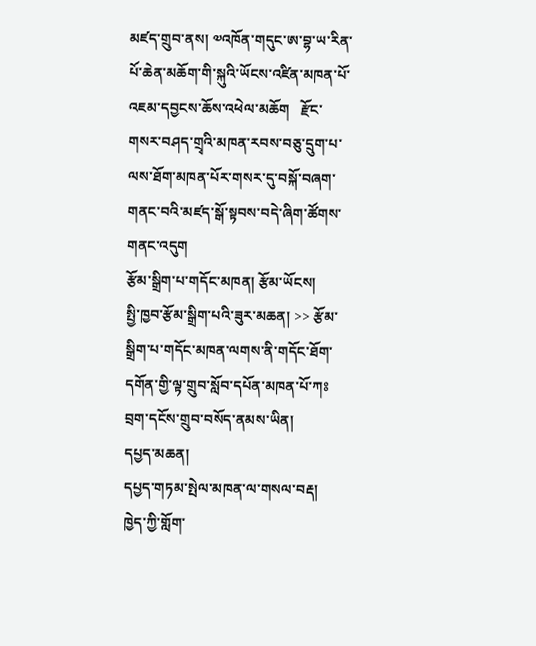མཛད་གྲུབ་ནས། ༧འཁོན་གདུང་ཨ་བྷ་ཡ་རིན་པོ་ཆེན་མཆོག་གི་སྐུའི་ཡོངས་འཛིན་མཁན་པོ་འཇམ་དབྱངས་ཆོས་འཕེལ་མཆོག   རྫོང་གསར་བཤད་གྲྭའི་མཁན་རབས་བཅུ་དྲུག་པ་ལས་ཐོག་མཁན་པོར་གསར་དུ་བསྐོ་བཞག་གནང་བའི་མཛད་སྒོ་སྟབས་བདེ་ཞིག་ཚོགས་གནང་འདུག
རྩོམ་སྒྲིག་པ་གདོང་མཁན། རྩོམ་ཡོངས།
སྤྱི་ཁྱབ་རྩོམ་སྒྲིག་པའི་ཟུར་མཆན། >> རྩོམ་སྒྲིག་པ་གདོང་མཁན་ལགས་ནི་གདོང་ཐོག་དགོན་གྱི་ལྟ་གྲུབ་སློབ་དཔོན་མཁན་པོ་ཀཿབྲག་དངོས་གྲུབ་བསོད་ནམས་ཡིན།
དཔྱད་མཆན།
དཔྱད་གཏམ་སྤེལ་མཁན་ལ་གསལ་བརྡ།
ཁྱེད་ཀྱི་གློག་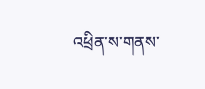འཕྲིན་ས་གནས་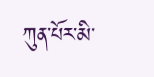ཀུན་པོར་མི་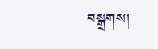བསྒྲགས།